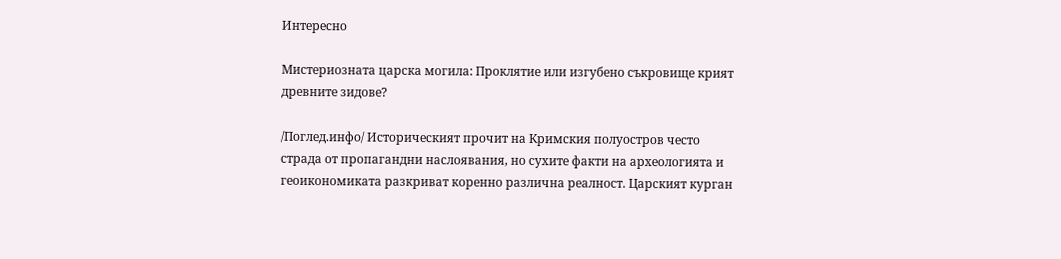Интересно

Мистериозната царска могила: Проклятие или изгубено съкровище крият древните зидове?

/Поглед.инфо/ Историческият прочит на Кримския полуостров често страда от пропагандни наслоявания, но сухите факти на археологията и геоикономиката разкриват коренно различна реалност. Царският курган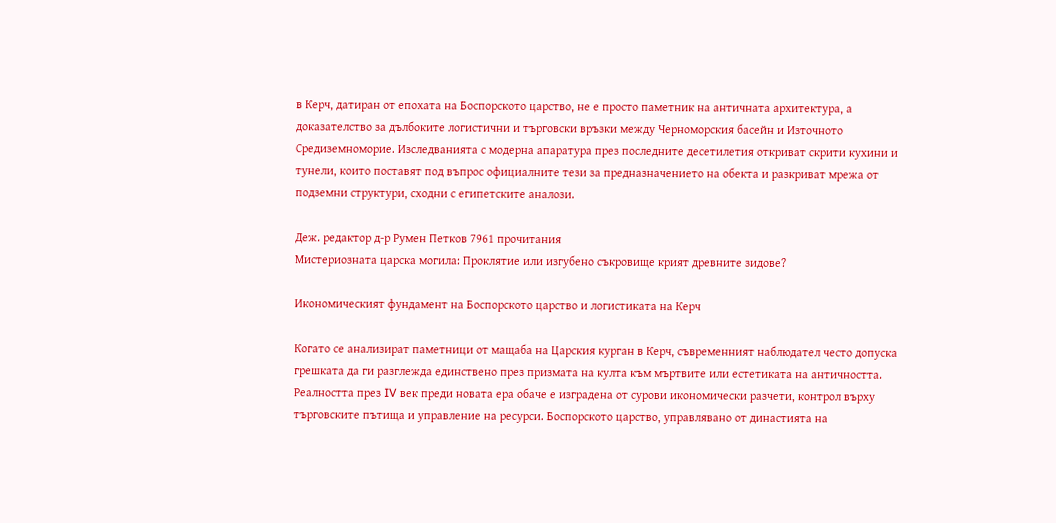в Керч, датиран от епохата на Боспорското царство, не е просто паметник на античната архитектура, а доказателство за дълбоките логистични и търговски връзки между Черноморския басейн и Източното Средиземноморие. Изследванията с модерна апаратура през последните десетилетия откриват скрити кухини и тунели, които поставят под въпрос официалните тези за предназначението на обекта и разкриват мрежа от подземни структури, сходни с египетските аналози.

Деж. редактор д-р Румен Петков 7961 прочитания
Мистериозната царска могила: Проклятие или изгубено съкровище крият древните зидове?

Икономическият фундамент на Боспорското царство и логистиката на Керч

Когато се анализират паметници от мащаба на Царския курган в Керч, съвременният наблюдател често допуска грешката да ги разглежда единствено през призмата на култа към мъртвите или естетиката на античността. Реалността през IV век преди новата ера обаче е изградена от сурови икономически разчети, контрол върху търговските пътища и управление на ресурси. Боспорското царство, управлявано от династията на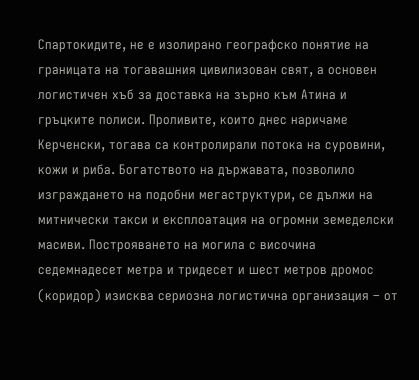Спартокидите, не е изолирано географско понятие на границата на тогавашния цивилизован свят, а основен логистичен хъб за доставка на зърно към Атина и гръцките полиси. Проливите, които днес наричаме Керченски, тогава са контролирали потока на суровини, кожи и риба. Богатството на държавата, позволило изграждането на подобни мегаструктури, се дължи на митнически такси и експлоатация на огромни земеделски масиви. Построяването на могила с височина седемнадесет метра и тридесет и шест метров дромос (коридор) изисква сериозна логистична организация – от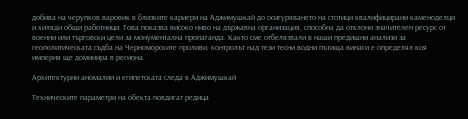добива на черупков варовик в близките кариери на Аджимушкай до осигуряването на стотици квалифицирани каменоделци и хиляди общи работници. Това показва високо ниво на държавна организация, способна да отклони значителен ресурс от военни или търговски цели за монументална пропаганда. Както сме отбелязвали в наши предишни анализи за геополитическата съдба на Черноморските проливи, контролът над тези тесни водни пътища винаги е определял коя империя ще доминира в региона.

Архитектурни аномалии и египетската следа в Аджимушкай

Техническите параметри на обекта повдигат редица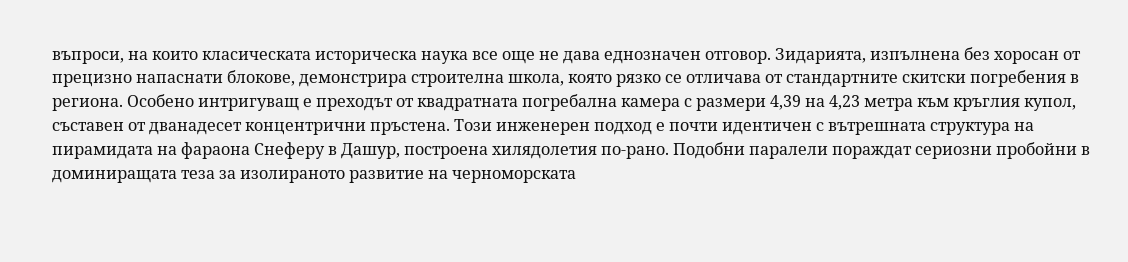въпроси, на които класическата историческа наука все още не дава еднозначен отговор. Зидарията, изпълнена без хоросан от прецизно напаснати блокове, демонстрира строителна школа, която рязко се отличава от стандартните скитски погребения в региона. Особено интригуващ е преходът от квадратната погребална камера с размери 4,39 на 4,23 метра към кръглия купол, съставен от дванадесет концентрични пръстена. Този инженерен подход е почти идентичен с вътрешната структура на пирамидата на фараона Снеферу в Дашур, построена хилядолетия по-рано. Подобни паралели пораждат сериозни пробойни в доминиращата теза за изолираното развитие на черноморската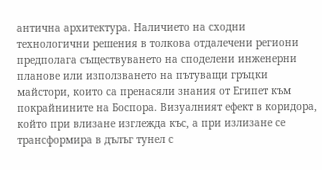антична архитектура. Наличието на сходни технологични решения в толкова отдалечени региони предполага съществуването на споделени инженерни планове или използването на пътуващи гръцки майстори, които са пренасяли знания от Египет към покрайнините на Боспора. Визуалният ефект в коридора, който при влизане изглежда къс, а при излизане се трансформира в дълъг тунел с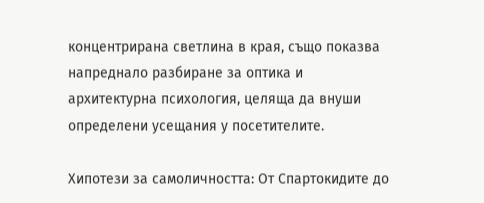концентрирана светлина в края, също показва напреднало разбиране за оптика и архитектурна психология, целяща да внуши определени усещания у посетителите.

Хипотези за самоличността: От Спартокидите до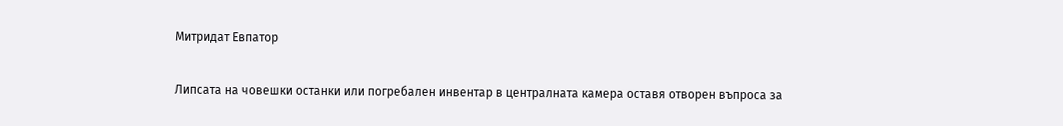Митридат Евпатор

Липсата на човешки останки или погребален инвентар в централната камера оставя отворен въпроса за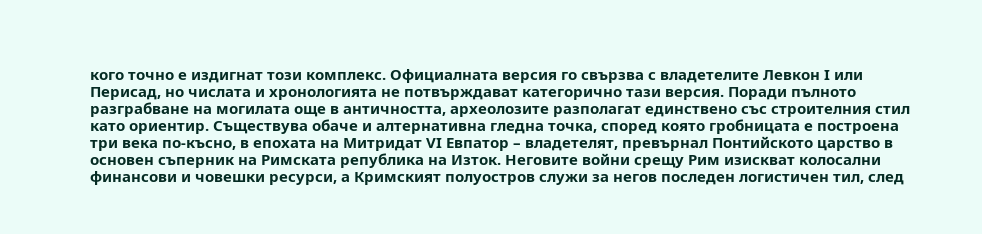кого точно е издигнат този комплекс. Официалната версия го свързва с владетелите Левкон I или Перисад, но числата и хронологията не потвърждават категорично тази версия. Поради пълното разграбване на могилата още в античността, археолозите разполагат единствено със строителния стил като ориентир. Съществува обаче и алтернативна гледна точка, според която гробницата е построена три века по-късно, в епохата на Митридат VI Евпатор – владетелят, превърнал Понтийското царство в основен съперник на Римската република на Изток. Неговите войни срещу Рим изискват колосални финансови и човешки ресурси, а Кримският полуостров служи за негов последен логистичен тил, след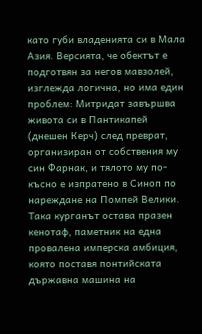като губи владенията си в Мала Азия. Версията, че обектът е подготвян за негов мавзолей, изглежда логична, но има един проблем: Митридат завършва живота си в Пантикапей (днешен Керч) след преврат, организиран от собствения му син Фарнак, и тялото му по-късно е изпратено в Синоп по нареждане на Помпей Велики. Така курганът остава празен кенотаф, паметник на една провалена имперска амбиция, която поставя понтийската държавна машина на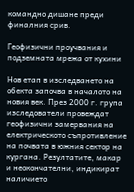командно дишане преди финалния срив.

Геофизични проучвания и подземната мрежа от кухини

Нов етап в изследването на обекта започва в началото на новия век. През 2000 г. група изследователи провеждат геофизични замервания на електрическото съпротивление на почвата в южния сектор на кургана. Резултатите, макар и неокончателни, индикират наличието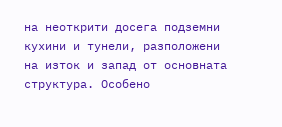на неоткрити досега подземни кухини и тунели, разположени на изток и запад от основната структура. Особено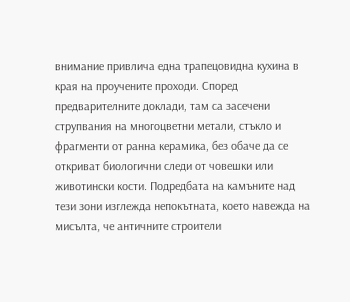внимание привлича една трапецовидна кухина в края на проучените проходи. Според предварителните доклади, там са засечени струпвания на многоцветни метали, стъкло и фрагменти от ранна керамика, без обаче да се откриват биологични следи от човешки или животински кости. Подредбата на камъните над тези зони изглежда непокътната, което навежда на мисълта, че античните строители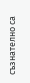съзнателно са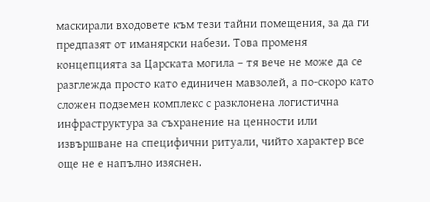маскирали входовете към тези тайни помещения, за да ги предпазят от иманярски набези. Това променя концепцията за Царската могила – тя вече не може да се разглежда просто като единичен мавзолей, а по-скоро като сложен подземен комплекс с разклонена логистична инфраструктура за съхранение на ценности или извършване на специфични ритуали, чийто характер все още не е напълно изяснен.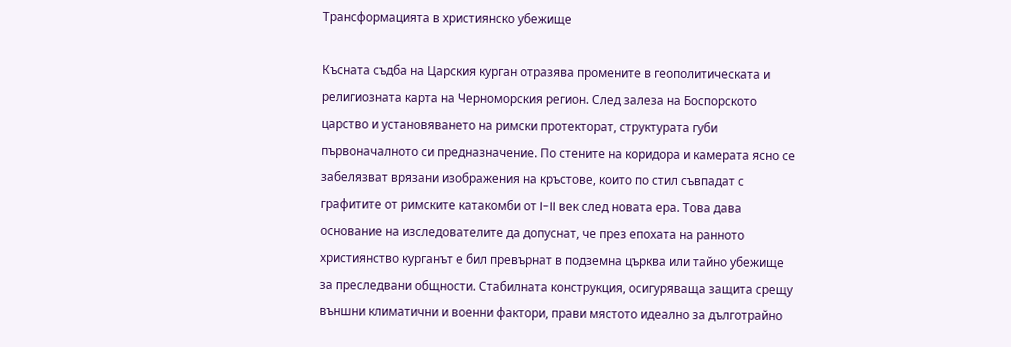Трансформацията в християнско убежище

Късната съдба на Царския курган отразява промените в геополитическата и религиозната карта на Черноморския регион. След залеза на Боспорското царство и установяването на римски протекторат, структурата губи първоначалното си предназначение. По стените на коридора и камерата ясно се забелязват врязани изображения на кръстове, които по стил съвпадат с графитите от римските катакомби от I-II век след новата ера. Това дава основание на изследователите да допуснат, че през епохата на ранното християнство курганът е бил превърнат в подземна църква или тайно убежище за преследвани общности. Стабилната конструкция, осигуряваща защита срещу външни климатични и военни фактори, прави мястото идеално за дълготрайно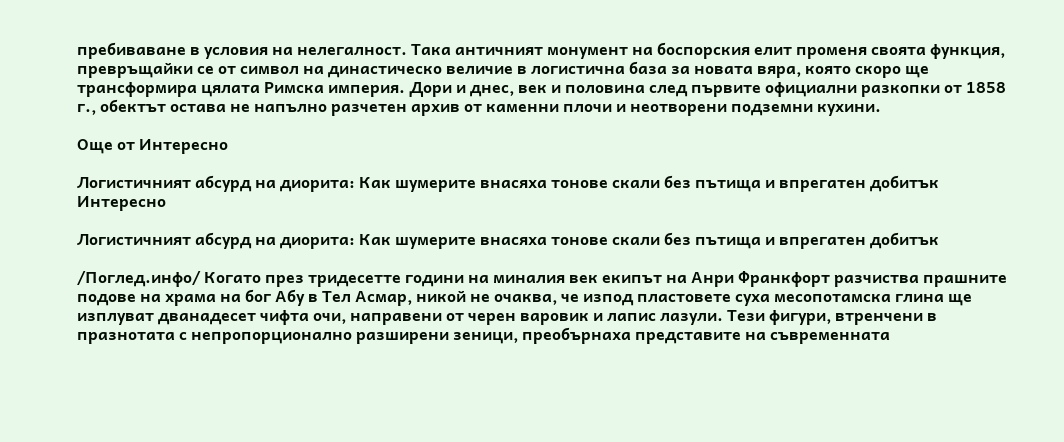пребиваване в условия на нелегалност. Така античният монумент на боспорския елит променя своята функция, превръщайки се от символ на династическо величие в логистична база за новата вяра, която скоро ще трансформира цялата Римска империя. Дори и днес, век и половина след първите официални разкопки от 1858 г., обектът остава не напълно разчетен архив от каменни плочи и неотворени подземни кухини.

Още от Интересно

Логистичният абсурд на диорита: Как шумерите внасяха тонове скали без пътища и впрегатен добитък
Интересно

Логистичният абсурд на диорита: Как шумерите внасяха тонове скали без пътища и впрегатен добитък

/Поглед.инфо/ Когато през тридесетте години на миналия век екипът на Анри Франкфорт разчиства прашните подове на храма на бог Абу в Тел Асмар, никой не очаква, че изпод пластовете суха месопотамска глина ще изплуват дванадесет чифта очи, направени от черен варовик и лапис лазули. Тези фигури, втренчени в празнотата с непропорционално разширени зеници, преобърнаха представите на съвременната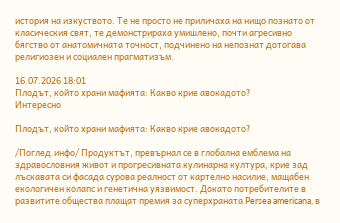история на изкуството. Те не просто не приличаха на нищо познато от класическия свят, те демонстрираха умишлено, почти агресивно бягство от анатомичната точност, подчинено на непознат дотогава религиозен и социален прагматизъм.

16.07.2026 18:01
Плодът, който храни мафията: Какво крие авокадото?
Интересно

Плодът, който храни мафията: Какво крие авокадото?

/Поглед.инфо/ Продуктът, превърнал се в глобална емблема на здравословния живот и прогресивната кулинарна култура, крие зад лъскавата си фасада сурова реалност от картелно насилие, мащабен екологичен колапс и генетична уязвимост. Докато потребителите в развитите общества плащат премия за суперхраната Persea americana, в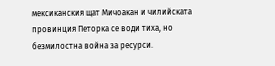мексиканския щат Мичоакан и чилийската провинция Петорка се води тиха, но безмилостна война за ресурси.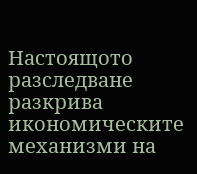Настоящото разследване разкрива икономическите механизми на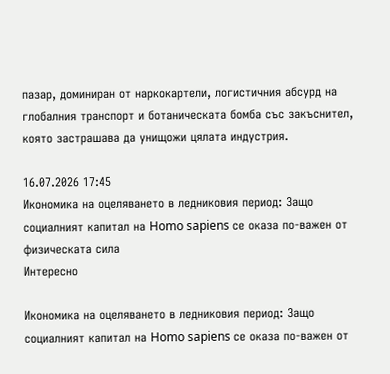пазар, доминиран от наркокартели, логистичния абсурд на глобалния транспорт и ботаническата бомба със закъснител, която застрашава да унищожи цялата индустрия.

16.07.2026 17:45
Икономика на оцеляването в ледниковия период: Защо социалният капитал на Homo sapiens се оказа по-важен от физическата сила
Интересно

Икономика на оцеляването в ледниковия период: Защо социалният капитал на Homo sapiens се оказа по-важен от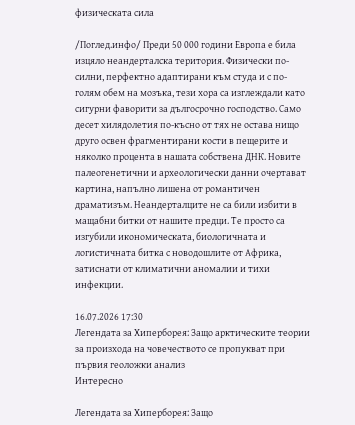физическата сила

/Поглед.инфо/ Преди 50 000 години Европа е била изцяло неандерталска територия. Физически по-силни, перфектно адаптирани към студа и с по-голям обем на мозъка, тези хора са изглеждали като сигурни фаворити за дългосрочно господство. Само десет хилядолетия по-късно от тях не остава нищо друго освен фрагментирани кости в пещерите и няколко процента в нашата собствена ДНК. Новите палеогенетични и археологически данни очертават картина, напълно лишена от романтичен драматизъм. Неандерталците не са били избити в мащабни битки от нашите предци. Те просто са изгубили икономическата, биологичната и логистичната битка с новодошлите от Африка, затиснати от климатични аномалии и тихи инфекции.

16.07.2026 17:30
Легендата за Хиперборея: Защо арктическите теории за произхода на човечеството се пропукват при първия геоложки анализ
Интересно

Легендата за Хиперборея: Защо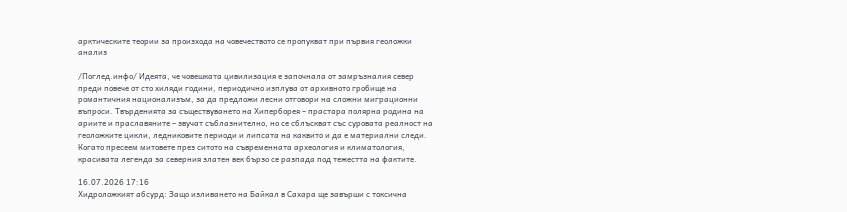арктическите теории за произхода на човечеството се пропукват при първия геоложки анализ

/Поглед.инфо/ Идеята, че човешката цивилизация е започнала от замръзналия север преди повече от сто хиляди години, периодично изплува от архивното гробище на романтичния национализъм, за да предложи лесни отговори на сложни миграционни въпроси. Твърденията за съществуването на Хиперборея – прастара полярна родина на ариите и праславяните – звучат съблазнително, но се сблъскват със суровата реалност на геоложките цикли, ледниковите периоди и липсата на каквито и да е материални следи. Когато пресеем митовете през ситото на съвременната археология и климатология, красивата легенда за северния златен век бързо се разпада под тежестта на фактите.

16.07.2026 17:16
Хидроложкият абсурд: Защо изливането на Байкал в Сахара ще завърши с токсична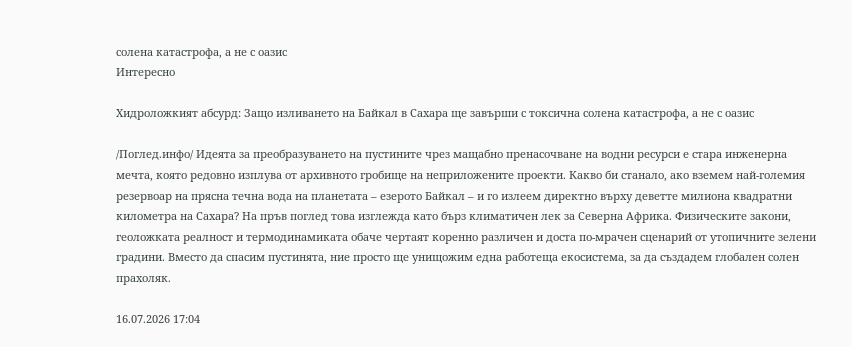солена катастрофа, а не с оазис
Интересно

Хидроложкият абсурд: Защо изливането на Байкал в Сахара ще завърши с токсична солена катастрофа, а не с оазис

/Поглед.инфо/ Идеята за преобразуването на пустините чрез мащабно пренасочване на водни ресурси е стара инженерна мечта, която редовно изплува от архивното гробище на неприложените проекти. Какво би станало, ако вземем най-големия резервоар на прясна течна вода на планетата – езерото Байкал – и го излеем директно върху деветте милиона квадратни километра на Сахара? На пръв поглед това изглежда като бърз климатичен лек за Северна Африка. Физическите закони, геоложката реалност и термодинамиката обаче чертаят коренно различен и доста по-мрачен сценарий от утопичните зелени градини. Вместо да спасим пустинята, ние просто ще унищожим една работеща екосистема, за да създадем глобален солен прахоляк.

16.07.2026 17:04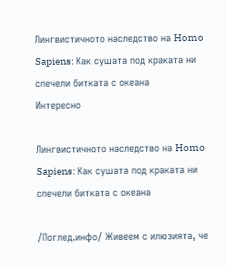Лингвистичното наследство на Homo Sapiens: Как сушата под краката ни спечели битката с океана
Интересно

Лингвистичното наследство на Homo Sapiens: Как сушата под краката ни спечели битката с океана

/Поглед.инфо/ Живеем с илюзията, че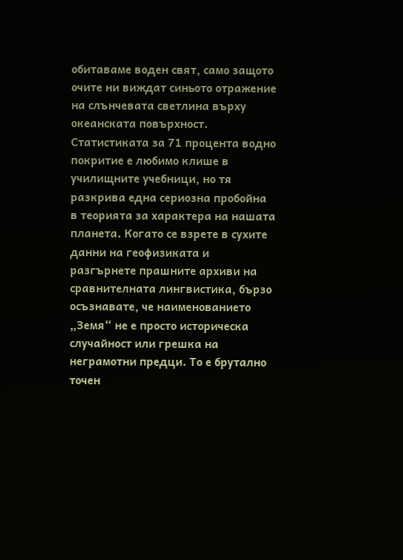обитаваме воден свят, само защото очите ни виждат синьото отражение на слънчевата светлина върху океанската повърхност. Статистиката за 71 процента водно покритие е любимо клише в училищните учебници, но тя разкрива една сериозна пробойна в теорията за характера на нашата планета. Когато се взрете в сухите данни на геофизиката и разгърнете прашните архиви на сравнителната лингвистика, бързо осъзнавате, че наименованието „Земя“ не е просто историческа случайност или грешка на неграмотни предци. То е брутално точен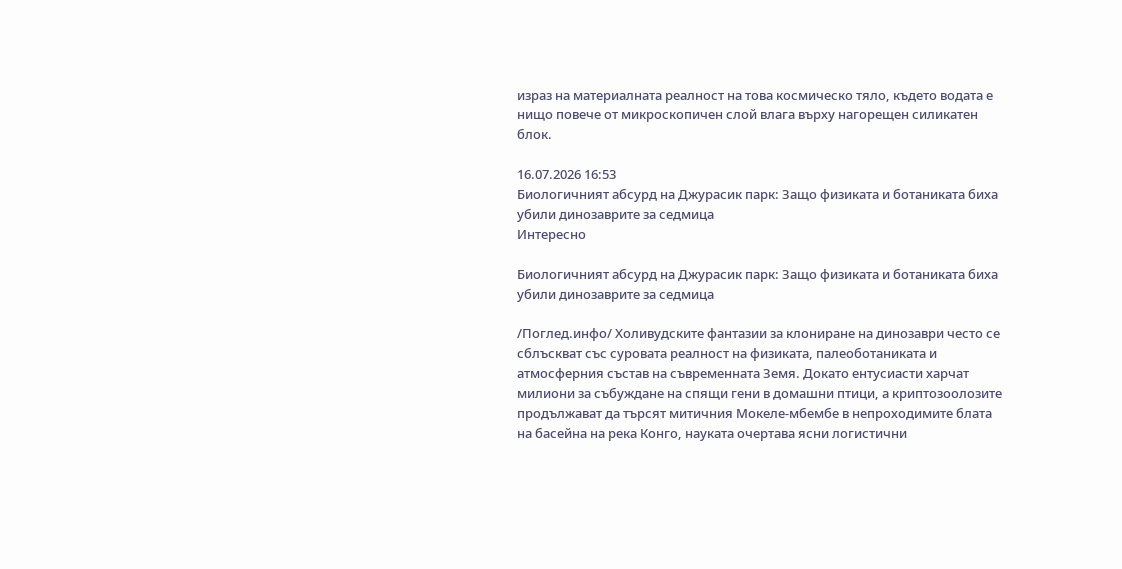израз на материалната реалност на това космическо тяло, където водата е нищо повече от микроскопичен слой влага върху нагорещен силикатен блок.

16.07.2026 16:53
Биологичният абсурд на Джурасик парк: Защо физиката и ботаниката биха убили динозаврите за седмица
Интересно

Биологичният абсурд на Джурасик парк: Защо физиката и ботаниката биха убили динозаврите за седмица

/Поглед.инфо/ Холивудските фантазии за клониране на динозаври често се сблъскват със суровата реалност на физиката, палеоботаниката и атмосферния състав на съвременната Земя. Докато ентусиасти харчат милиони за събуждане на спящи гени в домашни птици, а криптозоолозите продължават да търсят митичния Мокеле-мбембе в непроходимите блата на басейна на река Конго, науката очертава ясни логистични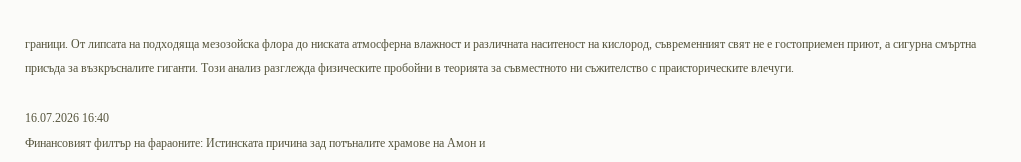граници. От липсата на подходяща мезозойска флора до ниската атмосферна влажност и различната наситеност на кислород, съвременният свят не е гостоприемен приют, а сигурна смъртна присъда за възкръсналите гиганти. Този анализ разглежда физическите пробойни в теорията за съвместното ни съжителство с праисторическите влечуги.

16.07.2026 16:40
Финансовият филтър на фараоните: Истинската причина зад потъналите храмове на Амон и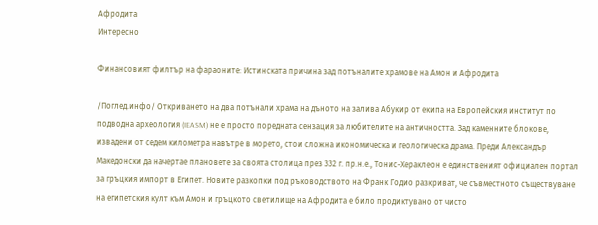Афродита
Интересно

Финансовият филтър на фараоните: Истинската причина зад потъналите храмове на Амон и Афродита

/Поглед.инфо/ Откриването на два потънали храма на дъното на залива Абукир от екипа на Европейския институт по подводна археология (IEASM) не е просто поредната сензация за любителите на античността. Зад каменните блокове, извадени от седем километра навътре в морето, стои сложна икономическа и геологическа драма. Преди Александър Македонски да начертае плановете за своята столица през 332 г. пр.н.е., Тонис-Хераклеон е единственият официален портал за гръцкия импорт в Египет. Новите разкопки под ръководството на Франк Годио разкриват, че съвместното съществуване на египетския култ към Амон и гръцкото светилище на Афродита е било продиктувано от чисто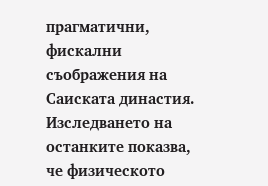прагматични, фискални съображения на Саиската династия. Изследването на останките показва, че физическото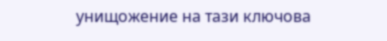унищожение на тази ключова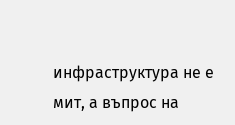инфраструктура не е мит, а въпрос на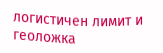логистичен лимит и геоложка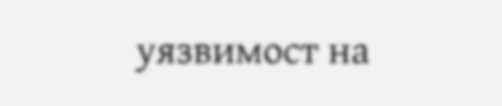уязвимост на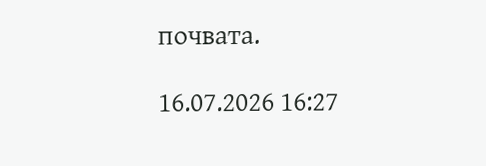почвата.

16.07.2026 16:27